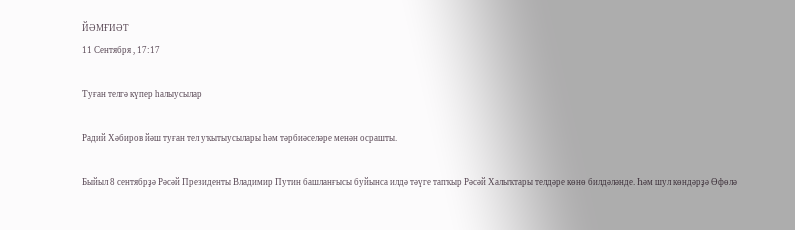ЙӘМҒИӘТ
11 Сентября , 17:17

Туған телгә күпер һалыусылар

Радий Хәбиров йәш туған тел уҡытыусылары һәм тәрбиәселәре менән осрашты.

Быйыл 8 сентябрҙә Рәсәй Президенты Владимир Путин башланғысы буйынса илдә тәүге тапҡыр Рәсәй Халыҡтары телдәре көнө билдәләнде. Һәм шул көндәрҙә Өфөлә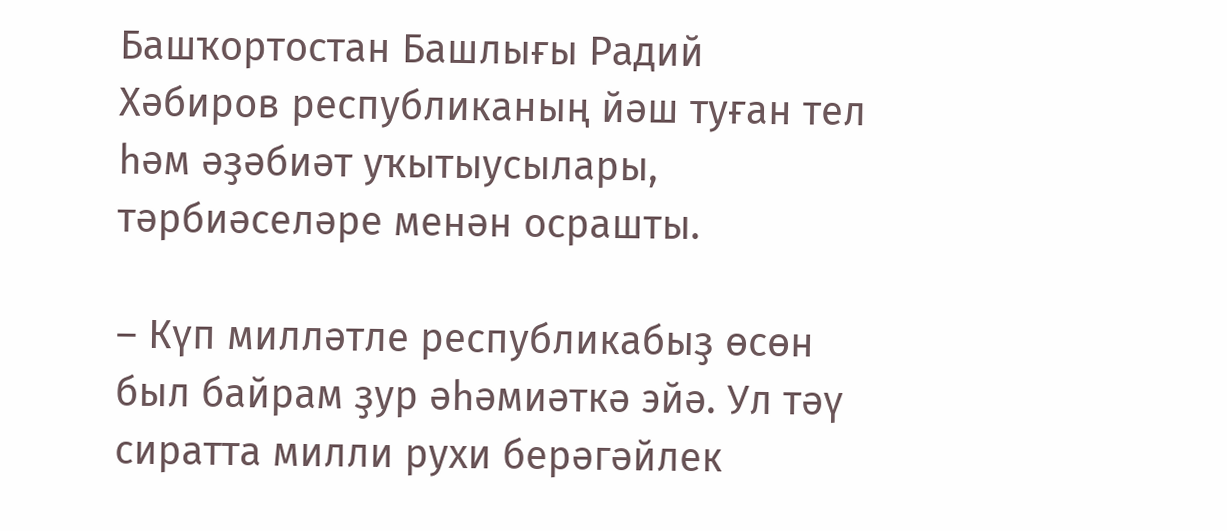Башҡортостан Башлығы Радий Хәбиров республиканың йәш туған тел һәм әҙәбиәт уҡытыусылары, тәрбиәселәре менән осрашты.

– Күп милләтле республикабыҙ өсөн был байрам ҙур әһәмиәткә эйә. Ул тәү сиратта милли рухи берәгәйлек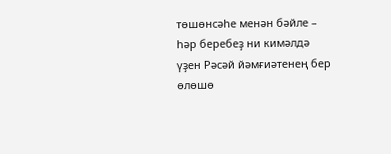төшөнсәһе менән бәйле – һәр беребеҙ ни кимәлдә үҙен Рәсәй йәмғиәтенең бер өлөшө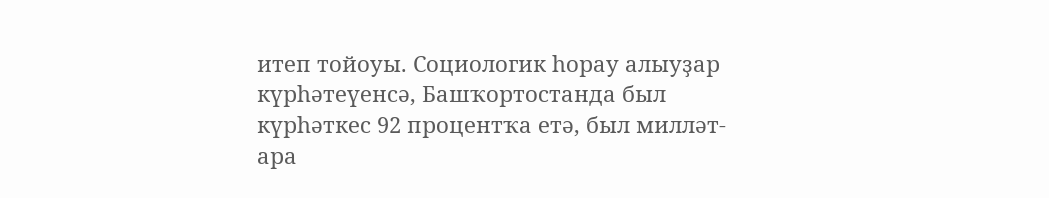итеп тойоуы. Социологик һорау алыуҙар күрһәтеүенсә, Башҡортостанда был күрһәткес 92 процентҡа етә, был милләт-ара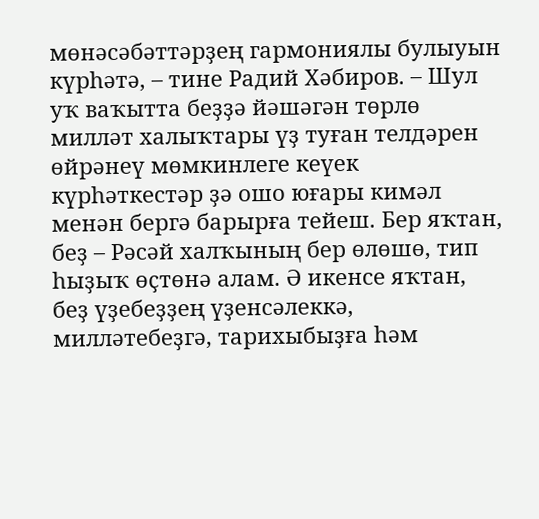мөнәсәбәттәрҙең гармониялы булыуын күрһәтә, – тине Радий Хәбиров. – Шул уҡ ваҡытта беҙҙә йәшәгән төрлө милләт халыҡтары үҙ туған телдәрен өйрәнеү мөмкинлеге кеүек күрһәткестәр ҙә ошо юғары кимәл менән бергә барырға тейеш. Бер яҡтан, беҙ – Рәсәй халҡының бер өлөшө, тип һыҙыҡ өҫтөнә алам. Ә икенсе яҡтан, беҙ үҙебеҙҙең үҙенсәлеккә, милләтебеҙгә, тарихыбыҙға һәм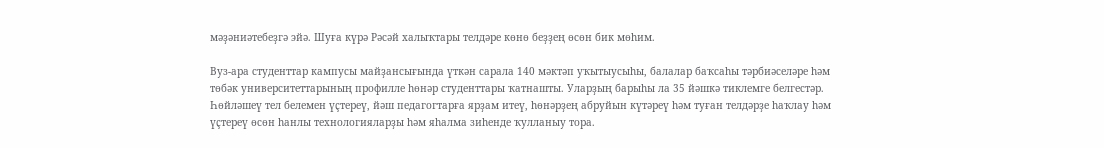мәҙәниәтебеҙгә эйә. Шуға күрә Рәсәй халыҡтары телдәре көнө беҙҙең өсөн бик мөһим.

Вуз-ара студенттар кампусы майҙансығында үткән сарала 140 мәктәп уҡытыусыһы, балалар баҡсаһы тәрбиәселәре һәм төбәк университеттарының профилле һөнәр студенттары ҡатнашты. Уларҙың барыһы ла 35 йәшкә тиклемге белгестәр. Һөйләшеү тел белемен үҫтереү, йәш педагогтарға ярҙам итеү, һөнәрҙең абруйын күтәреү һәм туған телдәрҙе һаҡлау һәм үҫтереү өсөн һанлы технологияларҙы һәм яһалма зиһенде ҡулланыу тора.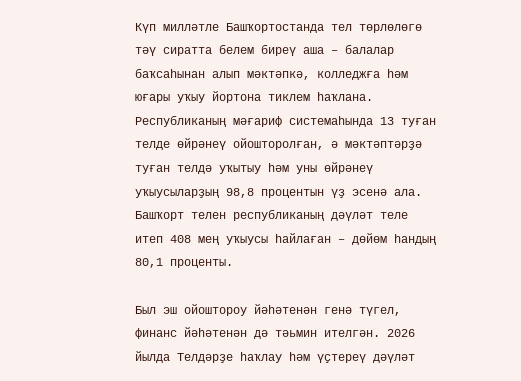Күп милләтле Башҡортостанда тел төрлөлөгө тәү сиратта белем биреү аша – балалар баҡсаһынан алып мәктәпкә, колледжға һәм юғары уҡыу йортона тиклем һаҡлана. Республиканың мәғариф системаһында 13 туған телде өйрәнеү ойошторолған, ә мәктәптәрҙә туған телдә уҡытыу һәм уны өйрәнеү уҡыусыларҙың 98,8 процентын үҙ эсенә ала. Башҡорт телен республиканың дәүләт теле итеп 408 мең уҡыусы һайлаған – дөйөм һандың 80,1 проценты.

Был эш ойоштороу йәһәтенән генә түгел, финанс йәһәтенән дә тәьмин ителгән. 2026 йылда Телдәрҙе һаҡлау һәм үҫтереү дәүләт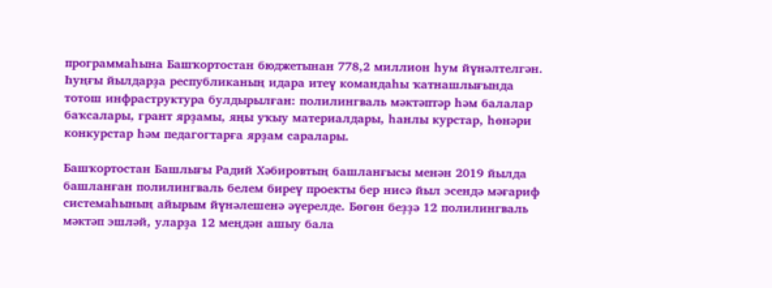программаһына Башҡортостан бюджетынан 778,2 миллион һум йүнәлтелгән. Һуңғы йылдарҙа республиканың идара итеү командаһы ҡатнашлығында тотош инфраструктура булдырылған: полилингваль мәктәптәр һәм балалар баҡсалары, грант ярҙамы, яңы уҡыу материалдары, һанлы курстар, һөнәри конкурстар һәм педагогтарға ярҙам саралары.

Башҡортостан Башлығы Радий Хәбировтың башланғысы менән 2019 йылда башланған полилингваль белем биреү проекты бер нисә йыл эсендә мәғариф системаһының айырым йүнәлешенә әүерелде. Бөгөн беҙҙә 12 полилингваль мәктәп эшләй, уларҙа 12 меңдән ашыу бала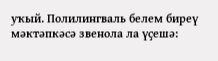уҡый. Полилингваль белем биреү мәктәпкәсә звенола ла үҫешә: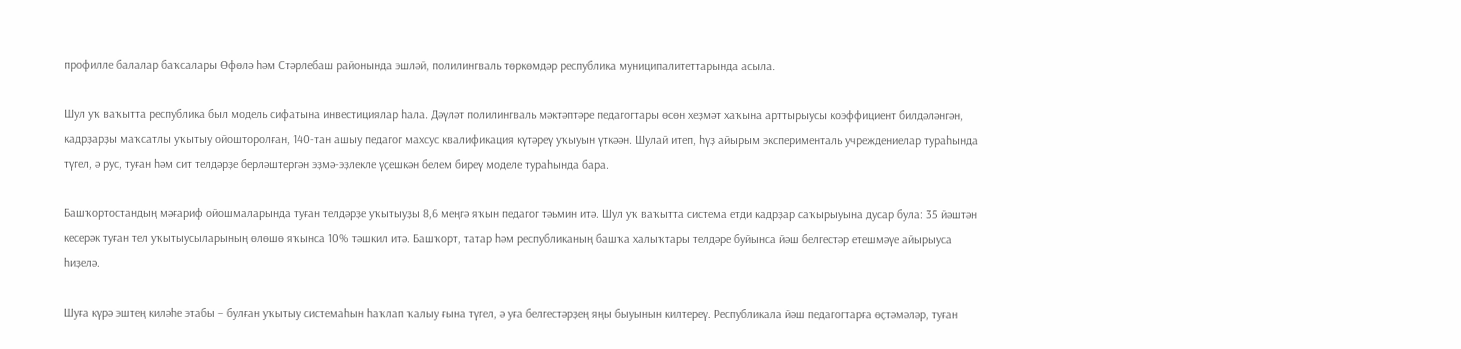профилле балалар баҡсалары Өфөлә һәм Стәрлебаш районында эшләй, полилингваль төркөмдәр республика муниципалитеттарында асыла.

Шул уҡ ваҡытта республика был модель сифатына инвестициялар һала. Дәүләт полилингваль мәктәптәре педагогтары өсөн хеҙмәт хаҡына арттырыусы коэффициент билдәләнгән, кадрҙарҙы маҡсатлы уҡытыу ойошторолған, 140-тан ашыу педагог махсус квалификация күтәреү уҡыуын үткәән. Шулай итеп, һүҙ айырым эксперименталь учреждениелар тураһында түгел, ә рус, туған һәм сит телдәрҙе берләштергән эҙмә-эҙлекле үҫешкән белем биреү моделе тураһында бара.

Башҡортостандың мәғариф ойошмаларында туған телдәрҙе уҡытыуҙы 8,6 меңгә яҡын педагог тәьмин итә. Шул уҡ ваҡытта система етди кадрҙар саҡырыуына дусар була: 35 йәштән кесерәк туған тел уҡытыусыларының өлөшө яҡынса 10% тәшкил итә. Башҡорт, татар һәм республиканың башҡа халыҡтары телдәре буйынса йәш белгестәр етешмәүе айырыуса һиҙелә.

Шуға күрә эштең киләһе этабы – булған уҡытыу системаһын һаҡлап ҡалыу ғына түгел, ә уға белгестәрҙең яңы быуынын килтереү. Республикала йәш педагогтарға өҫтәмәләр, туған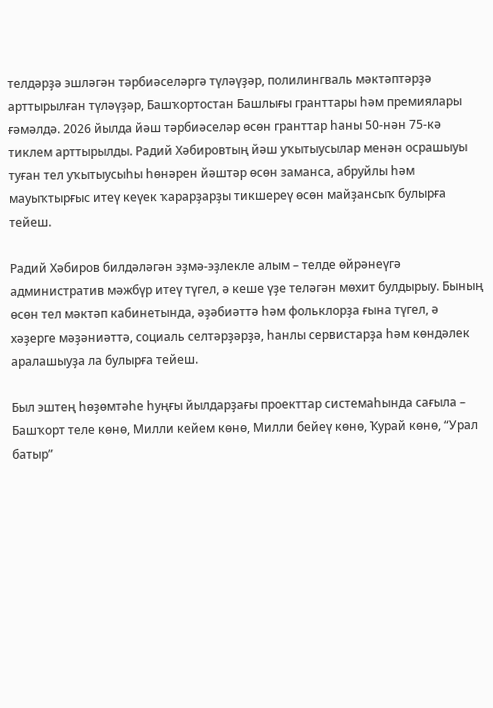телдәрҙә эшләгән тәрбиәселәргә түләүҙәр, полилингваль мәктәптәрҙә арттырылған түләүҙәр, Башҡортостан Башлығы гранттары һәм премиялары ғәмәлдә. 2026 йылда йәш тәрбиәселәр өсөн гранттар һаны 50-нән 75-кә тиклем арттырылды. Радий Хәбировтың йәш уҡытыусылар менән осрашыуы туған тел уҡытыусыһы һөнәрен йәштәр өсөн заманса, абруйлы һәм мауыҡтырғыс итеү кеүек ҡарарҙарҙы тикшереү өсөн майҙансыҡ булырға тейеш.

Радий Хәбиров билдәләгән эҙмә-эҙлекле алым – телде өйрәнеүгә административ мәжбүр итеү түгел, ә кеше үҙе теләгән мөхит булдырыу. Бының өсөн тел мәктәп кабинетында, әҙәбиәттә һәм фольклорҙа ғына түгел, ә хәҙерге мәҙәниәттә, социаль селтәрҙәрҙә, һанлы сервистарҙа һәм көндәлек аралашыуҙа ла булырға тейеш.

Был эштең һөҙөмтәһе һуңғы йылдарҙағы проекттар системаһында сағыла – Башҡорт теле көнө, Милли кейем көнө, Милли бейеү көнө, Ҡурай көнө, “Урал батыр”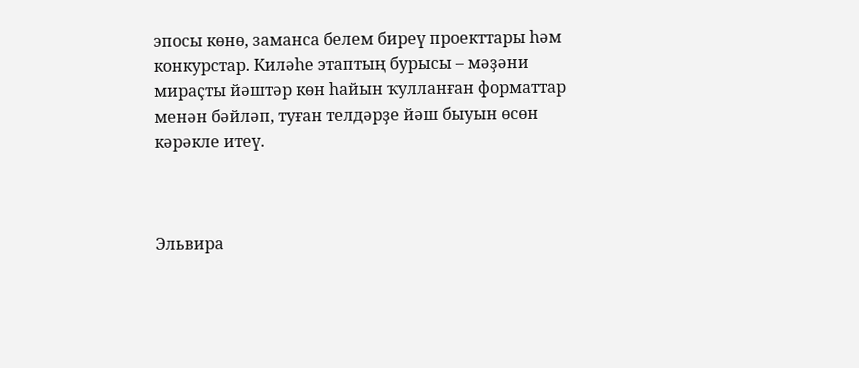эпосы көнө, заманса белем биреү проекттары һәм конкурстар. Киләһе этаптың бурысы – мәҙәни мираҫты йәштәр көн һайын ҡулланған форматтар менән бәйләп, туған телдәрҙе йәш быуын өсөн кәрәкле итеү.



Эльвира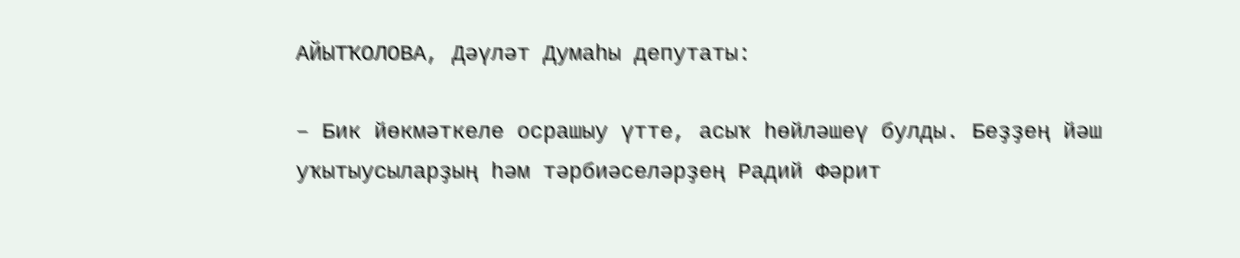АЙЫТҠОЛОВА, Дәүләт Думаһы депутаты:

– Бик йөкмәткеле осрашыу үтте, асыҡ һөйләшеү булды. Беҙҙең йәш уҡытыусыларҙың һәм тәрбиәселәрҙең Радий Фәрит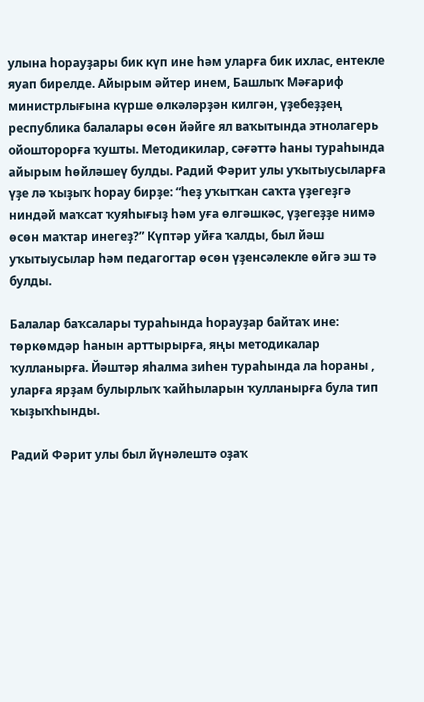улына һорауҙары бик күп ине һәм уларға бик ихлас, ентекле яуап бирелде. Айырым әйтер инем, Башлыҡ Мәғариф министрлығына күрше өлкәләрҙән килгән, үҙебеҙҙең республика балалары өсөн йәйге ял ваҡытында этнолагерь ойошторорға ҡушты. Методикилар, сәғәттә һаны тураһында айырым һөйләшеү булды. Радий Фәрит улы уҡытыусыларға үҙе лә ҡыҙыҡ һорау бирҙе: “һеҙ уҡытҡан саҡта үҙегеҙгә ниндәй маҡсат ҡуяһығыҙ һәм уға өлгәшкәс, үҙегеҙҙе нимә өсөн маҡтар инегеҙ?” Күптәр уйға ҡалды, был йәш уҡытыусылар һәм педагогтар өсөн үҙенсәлекле өйгә эш тә булды.

Балалар баҡсалары тураһында һорауҙар байтаҡ ине: төркөмдәр һанын арттырырға, яңы методикалар ҡулланырға. Йәштәр яһалма зиһен тураһында ла һораны , уларға ярҙам булырлыҡ ҡайһыларын ҡулланырға була тип ҡыҙыҡһынды.

Радий Фәрит улы был йүнәлештә оҙаҡ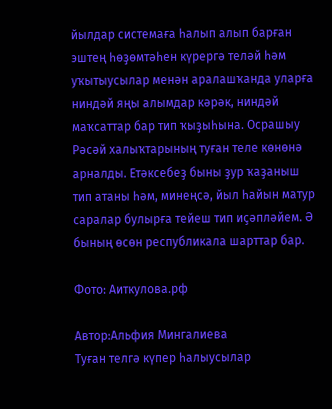йылдар системаға һалып алып барған эштең һөҙөмтәһен күрергә теләй һәм уҡытыусылар менән аралашҡанда уларға ниндәй яңы алымдар кәрәк, ниндәй маҡсаттар бар тип ҡыҙыһына. Осрашыу Рәсәй халыҡтарының туған теле көнөнә арналды. Етәксебеҙ быны ҙур ҡаҙаныш тип атаны һәм, минеңсә, йыл һайын матур саралар булырға тейеш тип иҫәпләйем. Ә бының өсөн республикала шарттар бар.

Фото: Аиткулова.рф

Автор:Альфия Мингалиева
Туған телгә күпер һалыусылар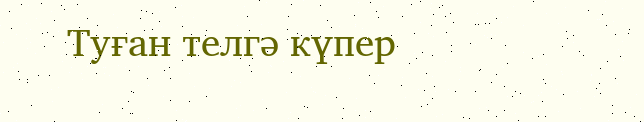Туған телгә күпер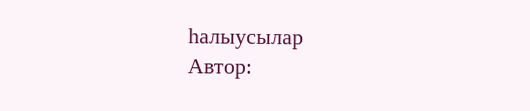һалыусылар
Автор: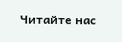Читайте нас